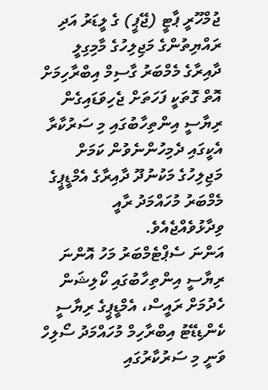ޖުމްހޫރީ ޕާޓީ (ޖޭޕީ) ގެ ލީޑަރު އަދި ރައްޔިތުންގެ މަޖިލިހުގެ މާމިގިލީ ދާއިރާގެ މެމްބަރު ގާސިމް އިބްރާހިމަށް އޮތް ގޮތަކީ ފަހަތަށް ޖެހިވަޑައިގެން ރިޔާސީ އިންތިހާބުގައި މި ސަރުކާރާ އެކީގައި ދެމިހުންނެވުން ކަމަށް މަޖިލިހުގެ މަކުނުދޫ ދާއިރާގެ އެމްޑީޕީގެ މެމްބަރު މުހައްމަދު ރާއީ ވިދާޅުވެއްޖެއެވެ.
އަންނަ ސެޕްޓެމްބަރު މަހު އޮންނަ ރިޔާސީ އިންތިހާބުގައި ކޯލިޝަން ހެދުމަށް ރައީސް، އެމްޑީޕީގެ ރިޔާސީ ކެންޑިޑޭޓު އިބްރާހިމް މުހައްމަދު ސޯލިހް ވަނީ މި ސަރުކާރުގައި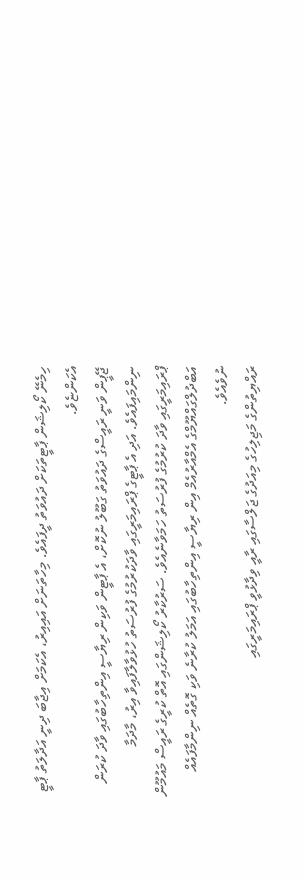ހިމެނޭ ކޯލިޝަން ޕާޓީތަކަށް ދައުވަތު ދީފައެވެ. މިހާތަނަށް އައިއިރު، އެކަމަށް އިޖާބަ ދިނީ އަދާލަތު ޕާޓީ އެކަންޏެވެ.
ޖޭޕީން ވަނީ ރައީސްގެ ދައުވަތު ގަބޫލު ނުކޮށް، އެ ޕާޓީން ވަކިން ރިޔާސީ އިންތިހާބުގައި ވާދަ ކުރަން ނިންމައިފައެވެ. އަދި އެ ޕާޓީގެ ޕްރައިމަރީގައި ވާދަކުރުމުގެ ފުރުސަތު ހުޅުވާލާފައިވާ އިރު، މާދަމާ ޕްރައިމަރީގައި ވާދަ ކުރުމުގެ ފުރުސަތު ހަމަވާނެއެވެ. ސަރުކާރު ކޯލިޝަންގައި އޮތް ކުރީގެ ރައީސް މައުމޫން އަބްދުލްގައްޔޫމްގެ އެމްއާރުއެމް އިން ރިޔާސީ އިންތިހާބުގައި އަމަލު ކުރާނެ ވަކި ގޮތެއް ނިންމާފައެއް ނުވެއެވެ.
ރައްޔިތުންގެ މަޖިލިހުގެ މިއަދުގެ ޖަލްސާގައި ރާއީ ވިދާޅުވީ ޕްރައިމަރީގައި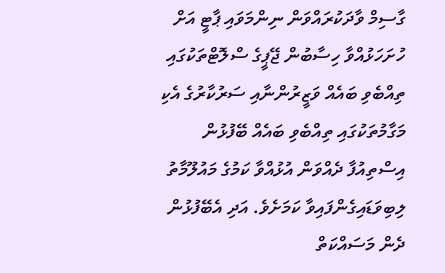ގާސިމް ވާދަކުރައްވަން ނިންމަވައި ޕާޓީ އަށް ހުށަހަޅުއްވާ ހިސާބުން ޖޭޕީގެ ސްލޮޓްތަކުގައި ތިއްބެވި ބައެއް ވަޒީރުންނާއި ސަރުކާރުގެ އެކި މަގާމުތަކުގައި ތިއްބެވި ބައެއް ބޭފުޅުން އިސްތިއުފާ ދެއްވަން އުޅުއްވާ ކަމުގެ މައުލޫމާތު ލިބިވަޑައިގެންފައިވާ ކަމަށެވެ. އަދި އެބޭފުޅުން ދެން މަސައްކަތް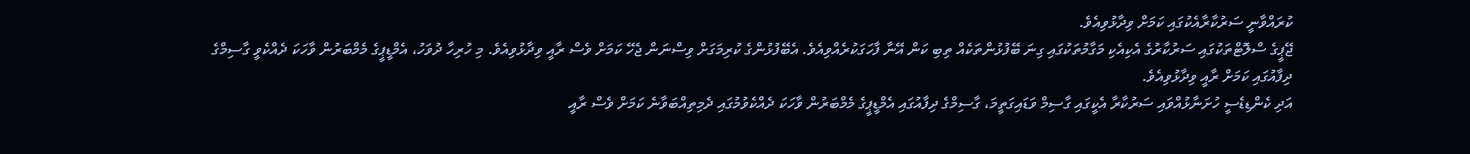ކުރައްވާނީ ސަރުކާރާއެކުގައި ކަމަށް ވިދާޅުވިއެވެ.
ޖޭޕީގެ ސްލޮޓްތަކުގައި ސަރުކާރުގެ އެކިއެކި މަގާމުތަކުގައި ގިނަ ބޭފުޅުންތަކެއް ތިބި ކަން އޭނާ ފާހަގަކުރެއްވިއެވެ. އެބޭފުޅުންގެ ކުރިމަގަށް ވިސްނަން ޖެހޭ ކަމަށް ވެސް ރާއީ ވިދާޅުވިއެވެ. މި ހުރިހާ ދުވަހު، އެމްޑީޕީގެ މެމްބަރުން ވާހަކަ ދެއްކެވީ ގާސިމްގެ ދިފާއުގައި ކަމަށް ރާއީ ވިދާޅުވިއެވެ.
އަދި ކެންޑިޑެސީ ހުށަނާޅުއްވައި ސަރުކާރާ އެކީގައި ގާސިމް ވަޑައިގަތީމަ، ގާސިމްގެ ދިފާއުގައި އެމްޑީޕީގެ މެމްބަރުން ވާހަކަ ދެއްކެވުމުގައި ދެމިތިއްބަވާނެ ކަމަށް ވެސް ރާއީ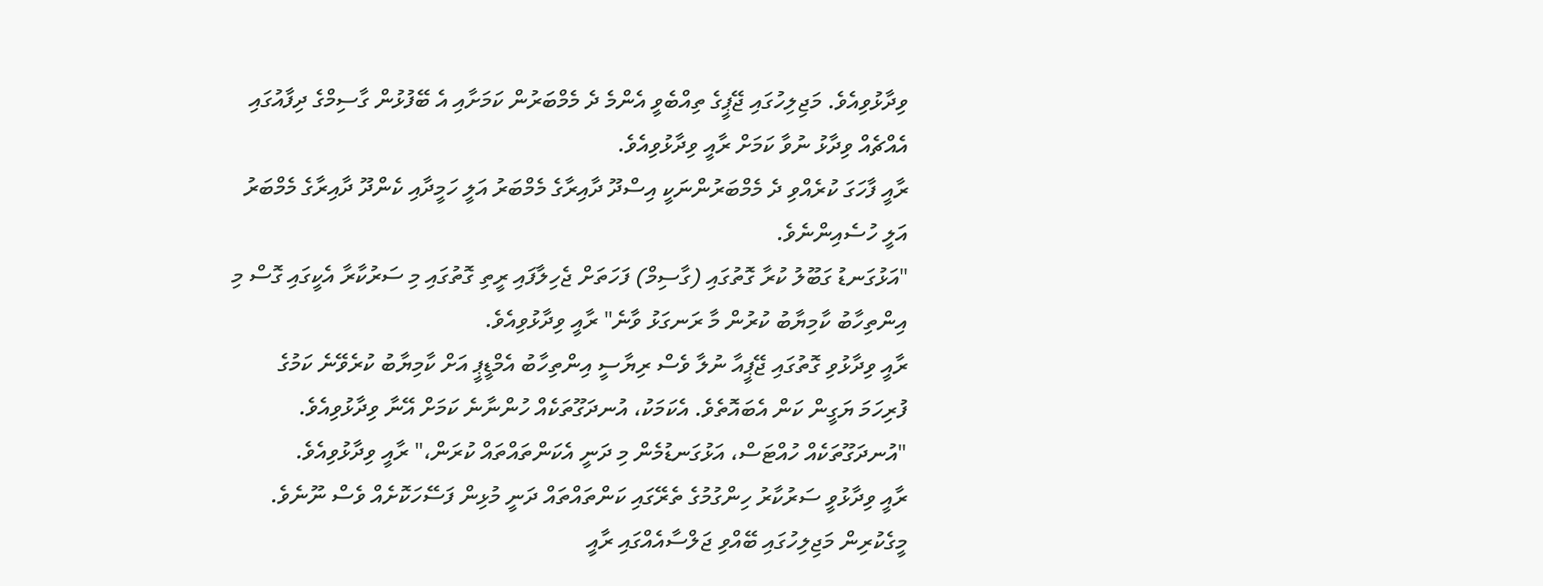ވިދާޅުވިއެވެ. މަޖިލިހުގައި ޖޭޕީގެ ތިއްބެވީ އެންމެ ދެ މެމްބަރުން ކަމަށާއި އެ ބޭފުޅުން ގާސިމްގެ ދިފާއުގައި އެއްޗެއް ވިދާޅު ނުވާ ކަމަށް ރާއީ ވިދާޅުވިއެވެ.
ރާއީ ފާހަގަ ކުރެއްވި ދެ މެމްބަރުންނަކީ އިސްދޫ ދާއިރާގެ މެމްބަރު އަލީ ހަމީދާއި ކެންދޫ ދާއިރާގެ މެމްބަރު އަލީ ހުސެއިންނެވެ.
"އަޅުގަނޑު ގަބޫލު ކުރާ ގޮތުގައި (ގާސިމް) ފަހަތަށް ޖެހިލާފައި ރީތި ގޮތުގައި މި ސަރުކާރާ އެކީގައި ގޮސް މި އިންތިހާބު ކާމިޔާބު ކުރުން މާ ރަނގަޅު ވާނެ" ރާއީ ވިދާޅުވިއެވެ.
ރާއީ ވިދާޅުވި ގޮތުގައި ޖޭޕީއާ ނުލާ ވެސް ރިޔާސީ އިންތިހާބު އެމްޑީޕީ އަށް ކާމިޔާބު ކުރެވޭނެ ކަމުގެ ފުރިހަމަ ޔަގީން ކަން އެބައޮތެވެ. އެކަމަކު، އުނދަގޫތަކެއް ހުންނާނެ ކަމަށް އޭނާ ވިދާޅުވިއެވެ.
"އުނދަގޫތަކެއް ހުއްޓަސް، އަޅުގަނޑުމެން މި ދަނީ އެކަންތައްތައް ކުރަން،" ރާއީ ވިދާޅުވިއެވެ.
ރާއީ ވިދާޅުވީ ސަރުކާރު ހިންގުމުގެ ތެރޭގައި ކަންތައްތައް ދަނީ މުޅިން ފަސޭހަކޮށެއް ވެސް ނޫނެވެ.
މީގެކުރިން މަޖިލިހުގައި ބޭއްވި ޖަލްސާއެއްގައި ރާއީ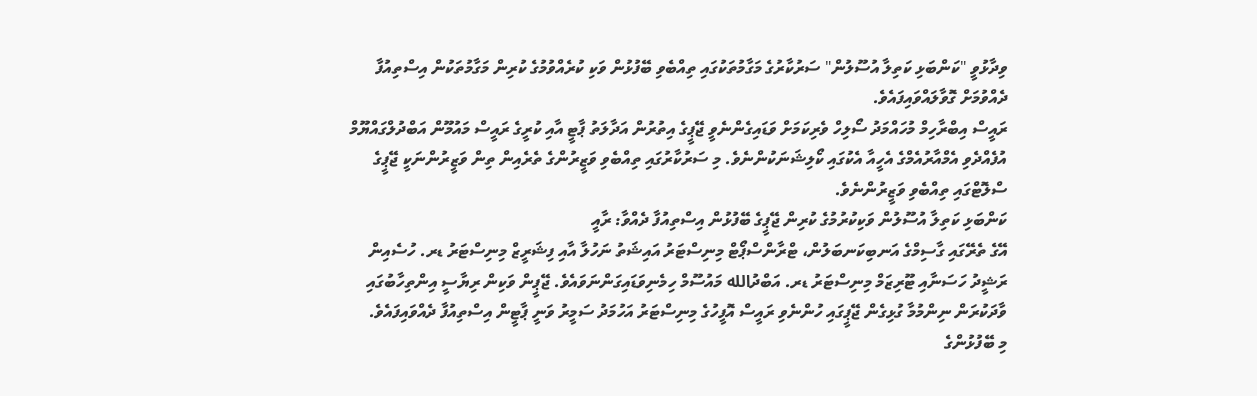ވިދާޅުވީ "ކަންބަޅި ކަތިލާ އުސޫލުން" ސަރުކާރުގެ މަގާމުތަކުގައި ތިއްބެވި ބޭފުޅުން ވަކި ކުރެއްވުމުގެ ކުރިން މަގާމުތަކުން އިސްތިއުފާ ދެއްވުމަށް ގޮވާލައްވައިފައެވެ.
ރައީސް އިބްރާހިމް މުހައްމަދު ސޯލިހް ވެރިކަމަށް ވަޑައިގެންނެވީ ޖޭޕީގެ އިތުރުން އަދާލަތު ޕާޓީ އާއި ކުރީގެ ރައީސް މައުމޫން އަބްދުލްގައްޔޫމް އުފެއްދެވި އެމްއާރުއެމްގެ އެހީއާ އެކުގައި ކޯލިޝަނަކުންނެވެ. މި ސަރުކާރުގައި ތިއްބެވި ވަޒީރުންގެ ތެރެއިން ތިން ވަޒީރުންނަކީ ޖޭޕީގެ ސްލޮޓްގައި ތިއްބެވި ވަޒީރުންނެވެ.
ކަންބަޅި ކަތިލާ އުސޫލުން ވަކިކުރުމުގެ ކުރިން ޖޭޕީގެ ބޭފުޅުން އިސްތިއުފާ ދެއްވާ: ރާއީ
އޭގެ ތެރޭގައި ގާސިމްގެ އަނބިކަނބަލުން، ޓްރާންސްޕޯޓް މިނިސްޓަރު އައިޝަތު ނަހުލާ އާއި ފިޝަރީޒް މިނިސްޓަރު ޑރ. ހުސެއިން ރަޝީދު ހަސަނާއި ޓޫރިޒަމް މިނިސްޓަރު ޑރ. އަބްދުالله މައުސޫމް ހިމެނިވަޑައިގަންނަވައެވެ. ޖޭޕީން ވަކިން ރިޔާސީ އިންތިހާބުގައި ވާދަކުރަން ނިންމުމާ ގުޅިގެން ޖޭޕީގައި ހުންނެވި ރައީސް އޮފީހުގެ މިނިސްޓަރު އަހުމަދު ސަމީރު ވަނީ ޕާޓީން އިސްތިއުފާ ދެއްވައިފައެވެ.
މި ބޭފުޅުންގެ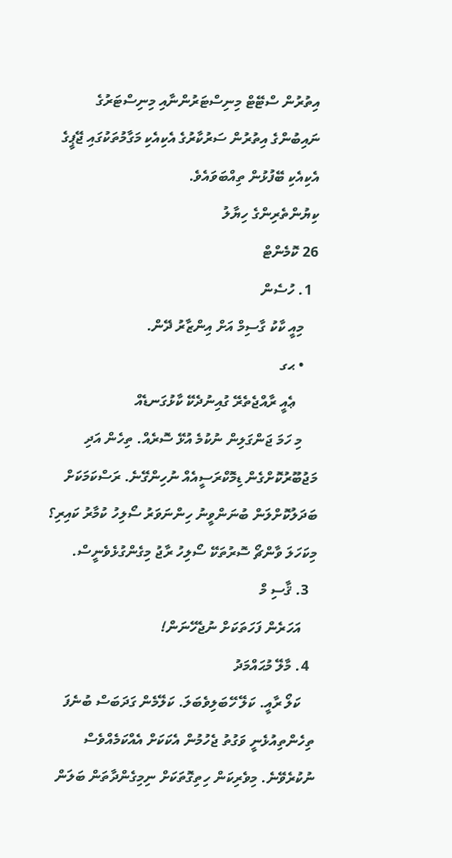އިތުރުން ސްޓޭޓް މިނިސްޓަރުންނާއި މިނިސްޓަރުގެ ނައިބުންގެ އިތުރުން ސަރުކާރުގެ އެކިއެކި މަގާމުތަކުގައި ޖޭޕީގެ އެކިއެކި ބޭފުޅުން ތިއްބަވައެވެ.
ކިޔުންތެރިންގެ ހިޔާލު
26 ކޮމެންޓް
  1. ހުސެން
    މިއީ ކާކު ގާސިމް އަށް އިންޒާރު ދޭން.
    • ޙގ
      ޢެއީ ރާއްޖެތެރޭ ގުއިނުދެކޭ ކާޅުގަނޑެއް
    މި ހަމަ ޖަންގަލިން ނުކުމެ އުޅޭ ސޮރެއް. ތިހެން އަދި މަޖުބޫރުކޮށްގެން ޑިމޮކްރަސީއެއް ނުހިންގޭނެ. ރަސްކަމަކަށް ބަދަލުކޮށްލަން ބުނަންވީނު ހިންނަވަރު ސޯލިހު ކުމާރު ކައިރި؟ މިކަހަލަ ވާންޗޯ ސޮރުތަކޭ ސޯލިހު ރާޖު މިގެންގުޅެވެނީސް.
  3. ޤާސި މް
    އަހަރެން ފަހަތަކަށް ނުޖެހޭނަން!
  4. މާލޭ މުޙައްމަދު
    ކަލޯ ރާއީ. ކަލޭ ހޭބަލިވެބަލަ. ކަލޭމެން ގަދަބަސް ބުނެފަ ތިހެންތިއުޅެނީ ވަގުތު ޖެހުމުން އެކަކަށް އެއްކަމެއްވެސް ނުކުރެވޭނެ. މިވެރިކަން ހިތިގޮތަކަށް ނިމިގެންދާތަން ބަލަން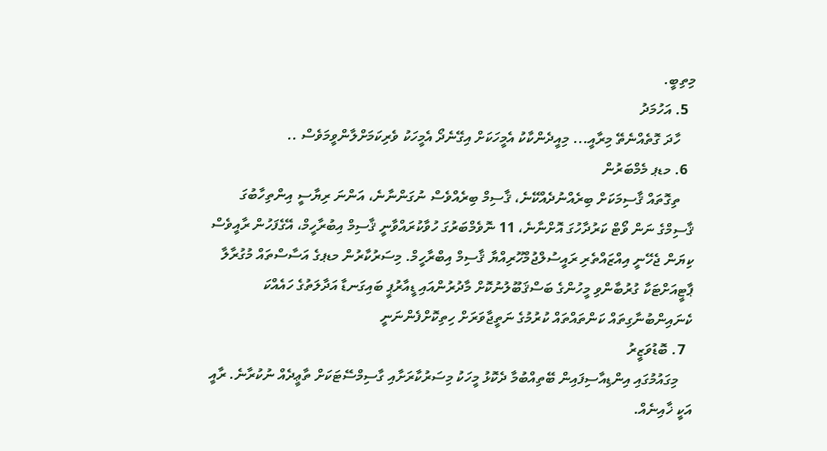މިތިބީ.
  5. އަހުމަދު
    ހާދަ ގޮތެއްނެތޭ މިރާއީ... މިއީދެންކާކު އެމީހަކަށް އިގޭނެދޯ އެމީހަކު ވެރިކަމަށްލާންވީމަވެސް ..
  6. މޑޕ މެމްބަރުން
    ތިގޮތައް ޤާސިމަކަށް ބިރެއްނުދެއްކޭނެ، ޤާސިމް ބިރެއްވެސް ނުގަންނާނެ، އަންނަ ރިޔާސީ އިންތިހާބުގަ ޤާސިމްގެ ނަން ވޯޓް ކަރުދާހުގަ އޮށްނާނެ، 11 ނޮވެމްބަރުގަ ހުވާކުރައްވާނީ ޤާސިމް އިބުރާހީމް، އޭގެފަހުން ރާއީވެސް ކިޔަން ޖެހޭނީ އިއްޒައްތެރި ރައީސުލްޖުމްހޫރިއްޔާ ޤާސިމް އިބްރާހީމް. މިސަރުކާރުން މޑޕގެ އަސާސްތައް މުގުރާލާ ޕާޓީއަށްޓަކާ ގުރުބާންވި މީހުންގެ ބަސްޤަބޫލުނުކޮށް މާދުރުންއައި ޑީއާރުޕީ ބައިގަނޑާ އަދާލަތުގެ ހައެއްކަ ކެނައިންބުނާގިތައް ކަންތައްތައް ކުރުމުގެ ނަތީޖާވަރަށް ހިތިކޮށްފެންނަނީ
  7. ބޮޑުވަޒީރު
    މިގައުމުގައި އިންޑިއާސިފައިން ބޭތިއްބުމާ ދެކޮޅު މީހަކު މިސަރުކާރަށާއި ގާސިމްސޭޓަކަށް ތާޢީދެއް ނުކުރާނެ. ރާއީ އަކީ ޚާއިނެއް.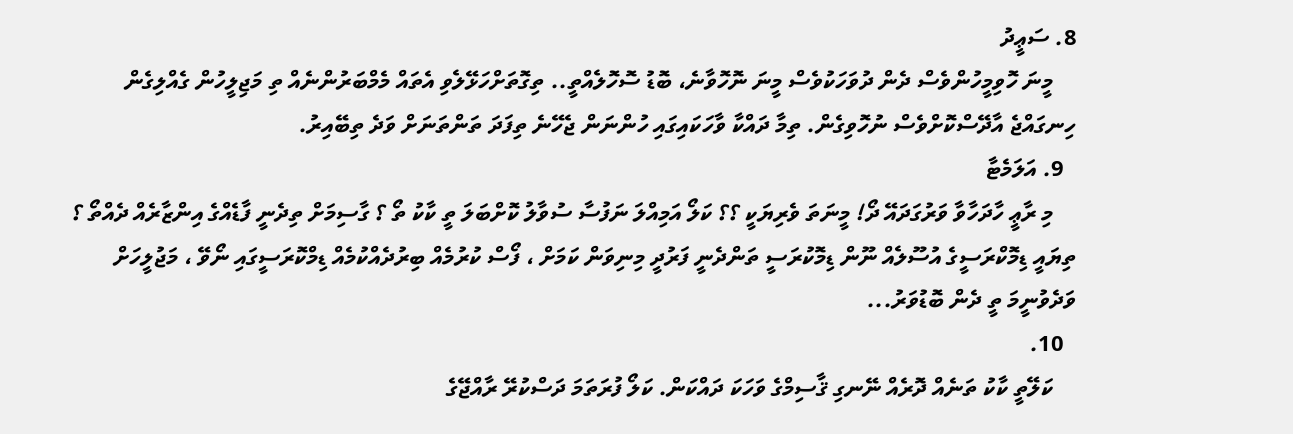8. ސަޢީދު
    މީނަ ހޮވިމީހުންވެސް ދެން ދުވަހަކުވެސް މީނަ ނޮހޮވާނެ، ބޮޑު ސޮހޮލެއްތީ.. ތިގޮތަށްހަޅޭލެވި އެތައް މެމްބަރުންނެއް ތި މަޖިލީހުން ގެއްލިގެން ހިނގައްޖެ އާދޭސްކޮށްވެސް ނުހޮވިގެން. ތިމާ ދައްކާ ވާހަކައިގައި ހުންނަން ޖެހޭނެ ތިފަދަ ތަންތަނަށް ވަދެ ތިބޭއިރު.
  9. އަލަމެޓާ
    މި ރާޢީ ހާދަހާވާ ވަރުގަދައޭ ދޯ! މީނަތަ ވެރިޔަކީ ؟؟ ކަލޯ އަމިއްލަ ނަފުސާ ސުވާލު ކޮށްބަލަ ތީ ކާކު ތޯ ؟ ގާސިމަށް ތިދެނީ ފާޑެއްގެ އިންޒާރެއް ދެއްތޯ ؟ ތިޔައީ ޑިމޮކްރަސީގެ އުސޫލެއް ނޫން ޑިމޮކުރަސީ ތަންދެނީ ފަރުދީ މިނިވަން ކަމަށް ، ފޯސް ކުރުމެއް ބިރުދެއްކުމެއް ޑިމްކޮރަސީގައި ނޯވޭ ، މަޖުލީހަށް ވަދެވުނީމަ ތީ ދެން ބޮޑުވަރު...
  10.
    ކަލޭތީ ކާކު ތަނެއް ދޮރެއް ނޭނގި ޤާސިމްގެ ވަހަކަ ދައްކަން. ކަލޯ ފުރަތަމަ ދަސްކުރޭ ރާއްޖޭގެ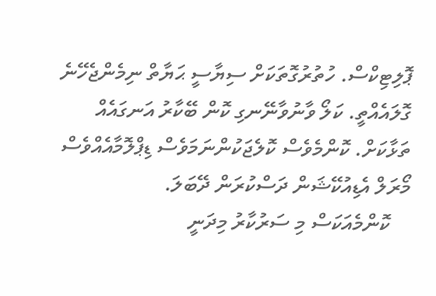ޕޮލިޓިކްސް. ހުތުރުގޮތަކަށް ސިޔާސީ ޙަޔާތް ނިމެންޖެހޭނެ ގޮލައެއްތީ. ކަލޯ ވާނުވާނޭނގި ކޮން ބޭކާރު އަނގައެއް ތަޅާކަށް. ކޮންމެވެސް ކޮލެޖަކުންނަމަވެސް ޑިޕްލޮމާއެއްވެސް މޯރަލް އެޑިއުކޭޝަން ދަސްކުރަން ދޭބަލަ.
    ކޮންމެއަކަސް މި ސަރުކާރު މިދަނީ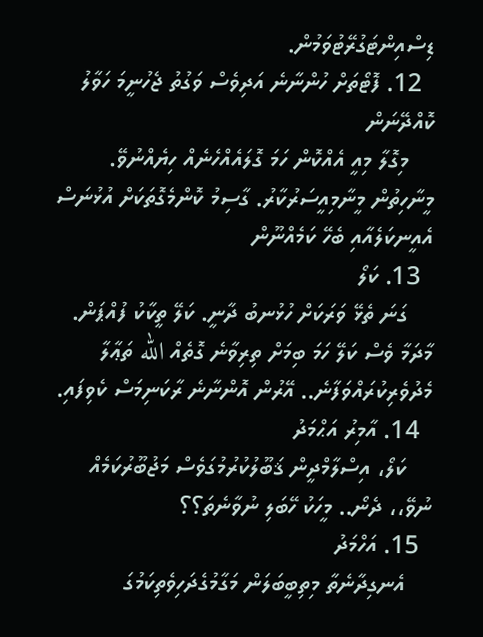ޑިސްއިންޓަގުރޭޓުވަމުން.
  12. ފޮޓޯތަށް ހުންނާނެ އަދިވެސް ވަގުތު ޖެހުނީމަ ހަވާލު ކޮއްދޭނަން
    މިގޮލާ މިއީ އެއްކޮން ހަމަ ގޮލައެއްހެނެއް ހިޔެއްނުވޭ. މީނާހިތުން މީނާމިއީސަރުކާރު. ގާސިމު ކޮންމެގޮތަކަށް އުޅުނަސް އެއީނކަލެއާއި ބެހޭ ކަމެއްނޫން
  13. ކަލޯ
    ގަނަ ތެޅޭ ވަރަކަށް ހުޅުނބު ދާނީ. ކަލޭ ތީކާކު ފުއްޕަން. މާދަމާ ވެސް ކަލޭ ހަމަ ބިމަށް ތިރިވާނެ ގޮތެއް الله ތަޢާލާ މެދުވެރިކުރައްވަފާނެ.. އޭރުން އޮންނާނެ ރާކަނިމަސް ކެވިފައި.
  14. އާމިރު އަޙްމަދު
    ކަލޯ، އިސްލާމްދީން ޤަބޫލުކުރުމުގަވެސް މަޖުބޫރުކަމެއް ނުވޭ،، ދެނޯ.. މީހަކު ހޭބަލި ނުވާނެތަ؟؟
  15. އަހްމަދު
    އެނގިދާނެތާ މިތިބީބަލަން މަގާމުގެދަހިވެތިކަމުގަ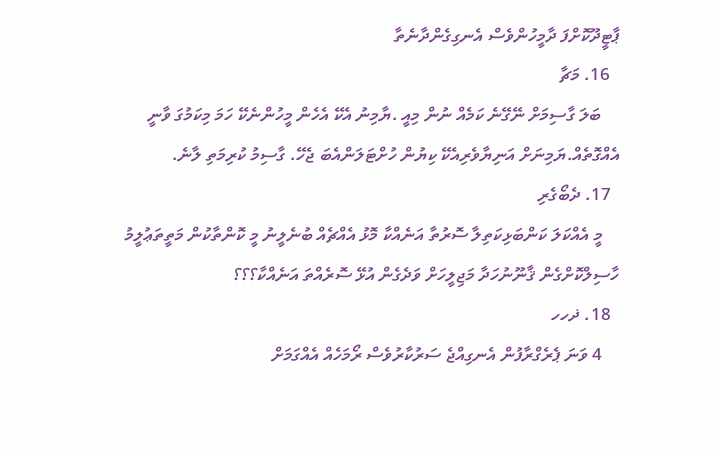ޕާޓީދޫކޮށްފަ ދާމީހުންވެސް އެނގިގެންދާނެތާ
  16. މަޗާ
    ބަލަ ގާސިމަށް ނޭގޭނެ ކަމެއް ނުން މިއީ .ޔާމިނު އެކޭ އެހެން މީހުންނެކޭ ހަމަ މިކަމުގަ ވާނީ އެއްގޮތެއް.ޔަމިނަށް އަނިޔާވެރިއެކޭ ކިޔުން ހުށްޓަލަންއެބަ ޖެހޭ. ގާސިމު ކުރިމަތި ލާނެ.
  17. ދެބޯގެރި
    މީ އެއްކަލަ ކަންބަޅިކަތިލާ ސޮރުތާ އަނެއްކާ މޮޅު އެއްޗެއް ބުނެލީނު މީ ކޮންތާކުން މަތީތަޢުލީމު ހާސިލްކޮށްގެން ޤާނޫނުހަދާ މަޖިލީހަށް ވަދެގެން އުޅޭ ސޮރެއްތަ އަނެއްކާ؟؟؟
  18. ޛހހ
    4 ވަނަ ޕެރެގްރާފުން އެނގިއްޖެ ސަރުކާރުވެސް ރޯމަހެއް އެއްގަމަށް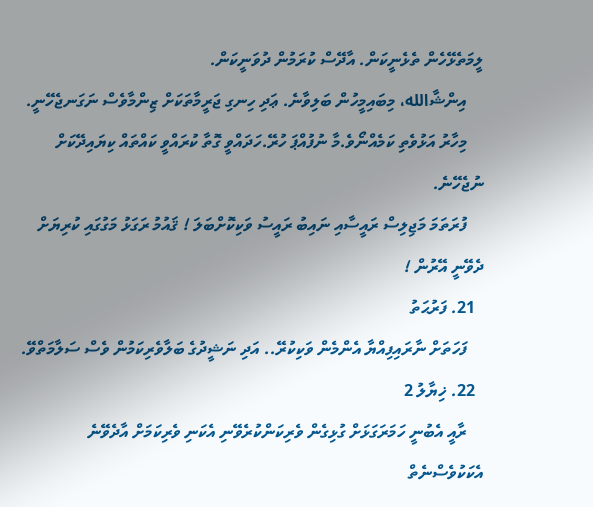ލީމަތެޅޭހެން ތެޅެނީކަން. އާދޭސް ކުރަމުން ދުވަނީކަން.
    އިންޝާالله، މިބައިމީހުން ބަލިވާނެ. ޢަދި ހިނގި ޖަރީމާތަކަށް ޒިންމާވެސް ނަގަނޖެހޭނީ.
    މިހާރު އަޅުވެތި ކަމެއްނޯވެ.މާ ނުފުއްޕަ ހުރޭ.ހަދައްވީ ގޮތާ ކުރައްވީ ކައްތައް ކިޔައިދޭކަށް ނުޖެހޭނެ.
    ފުރަތަމަ މަޖިލިސް ރައީސާއި ނައިބު ރައީސު ވަކިކޮށްބަލަ ! ޤައުމު ރަގަޅު މަގުގައި ކުރިޔަށް ދެވޭނީ އޭރުން !
  21. ފަރުޙަތު
    ފަހަތަށް ނާރައިފިއްޔާ އެންމެން ވަކިކުރޭ.. އަދި ނަޝީދުގެ ބަލާވެރިކަމުން ވެސް ސަލާމަތްވޭ.
  22. ޚިޔާލު 2
    ރާއީ އެބުނީ ހަމަރަގަޅަށް ގުޅިގެން ވެރިކަންކުރެވޭނި އެކަނި ވެރިކަމަށް އާދެވޭނެ އެކަކުވެސްނެތް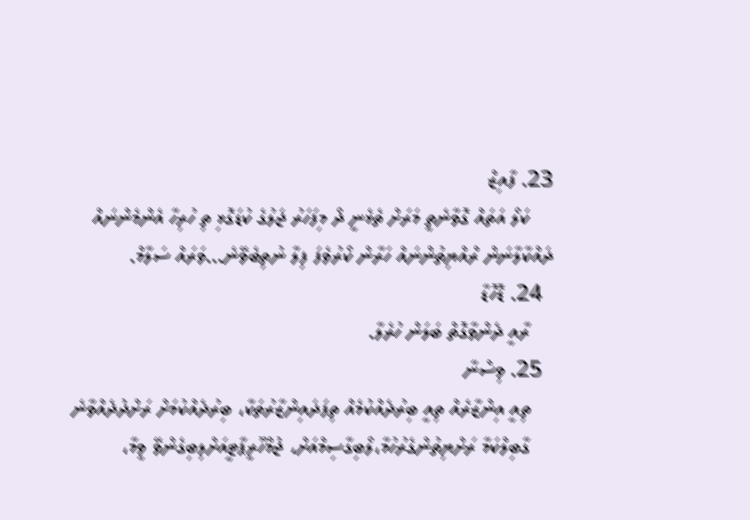23. ފާއިޒް
    ކަލޯ އަތައް ގޮވާނެތީ މަރަށް ތެޅެނީ ދޯ މިފަހަރު ޖަލުގެ ކުޑަގޮޅި ތި ހުރިހާ އެންމެންނައް ދައްކާލާނަން ރްއްޔިތުންނައް ހަރާން ކޯރުވެފަ ފިލާ ނުތިބެވޭނެ...ވަރައް ސަލާމް.
  24. ޑޮހޮޑާ
    ރާއީ ދެންވާގޮތް ބަލަން ހުރެލާ.
  25. ވިސްނާ
    ތިއީ އިންޒާރެއް ތިއީ ބިރުދެއްކުމެއް ތިފަދައިންޒާރުތަކާ، ބިރުދެއްކުމަށް ރަށްދުދެއްވާނެ
    ގާބިލްކަމާ ރަށްޔިތުންގެރުހުމާ،ލޯބިގާސިމްއަށް، ޖުމްހޫރީޕާޓީއަށްލިބިގެންވޭ ވީމާ،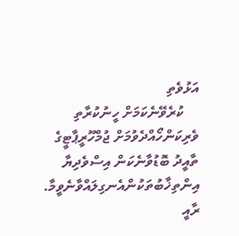އަޅުވެތި
    ކުރެވޭނެކަމަށް ހީނުކުރާތި ވެރިކަންހޯއްދެވުމަށް ޖުމްހޫރީޕާޓީގެ ތާއީދު ބޮޑުވާނެކަން އިސްވެދިޔާ އިންތިޚާބުތަކުންއެނގިލައްވާނެވީމާ. ރާއީ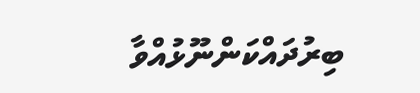ބިރުދައްކަންނޫޅުއްވާ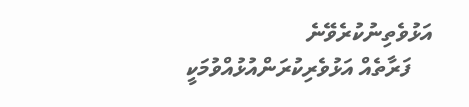އަޅުވެތިނުކުރެވޭނެ
    ފަރާތެއް އަޅުވެރިކުރަންއުޅުއްވުމަކީ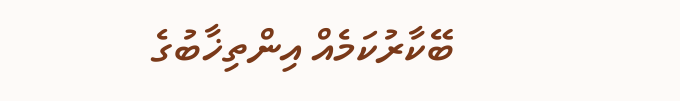ބޭކާރުކަމެއް އިންތިޚާބުގެ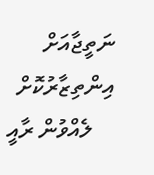ނަތީޖާއަށް އިންތިޒާރުކޮށް
    ލެއްވުން ރާއީ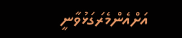އަށްއެންމެރަގަޅުވާނީ